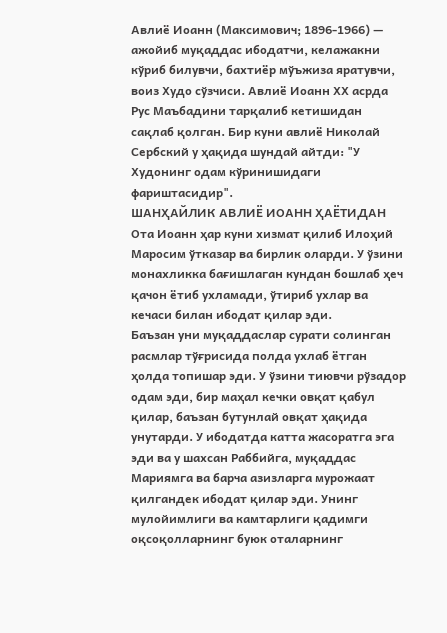Авлиё Иоанн (Максимович; 1896-1966) — ажойиб муқаддас ибодатчи, келажакни кўриб билувчи, бахтиёр мўъжиза яратувчи, воиз Худо сўзчиси. Авлиё Иоанн ХХ асрда Рус Маъбадини тарқалиб кетишидан сақлаб қолган. Бир куни авлиё Николай Сербский у ҳақида шундай айтди: "У Худонинг одам кўринишидаги фариштасидир".
ШАНҲАЙЛИК АВЛИЁ ИОАНН ҲАЁТИДАН
Ота Иоанн ҳар куни хизмат қилиб Илоҳий Маросим ўтказар ва бирлик оларди. У ўзини монахликка бағишлаган кундан бошлаб ҳеч қачон ётиб ухламади, ўтириб ухлар ва кечаси билан ибодат қилар эди.
Баъзан уни муқаддаслар сурати солинган расмлар тўғрисида полда ухлаб ётган ҳолда топишар эди. У ўзини тиювчи рўзадор одам эди, бир маҳал кечки овқат қабул қилар, баъзан бутунлай овқат ҳақида унутарди. У ибодатда катта жасоратга эга эди ва у шахсан Раббийга, муқаддас Мариямга ва барча азизларга мурожаат қилгандек ибодат қилар эди. Унинг мулойимлиги ва камтарлиги қадимги оқсоқолларнинг буюк оталарнинг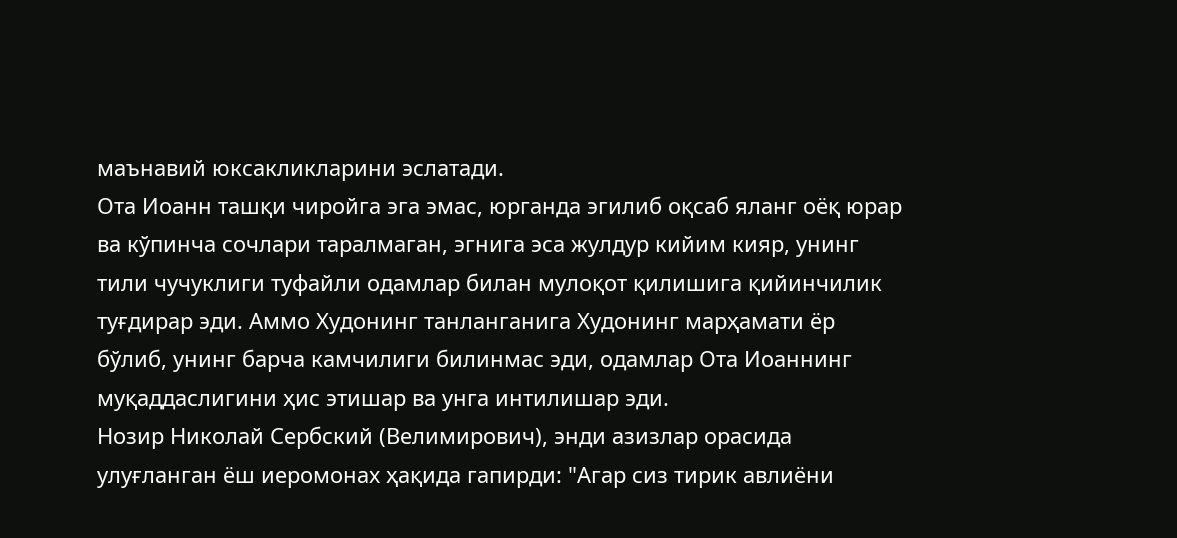маънавий юксакликларини эслатади.
Ота Иоанн ташқи чиройга эга эмас, юрганда эгилиб оқсаб яланг оёқ юрар ва кўпинча сочлари таралмаган, эгнига эса жулдур кийим кияр, унинг тили чучуклиги туфайли одамлар билан мулоқот қилишига қийинчилик туғдирар эди. Аммо Худонинг танланганига Худонинг марҳамати ёр бўлиб, унинг барча камчилиги билинмас эди, одамлар Ота Иоаннинг муқаддаслигини ҳис этишар ва унга интилишар эди.
Нозир Николай Сербский (Велимирович), энди азизлар орасида улуғланган ёш иеромонах ҳақида гапирди: "Агар сиз тирик авлиёни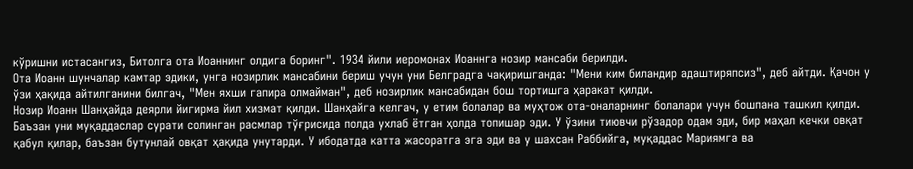кўришни истасангиз, Битолга ота Иоаннинг олдига боринг". 1934 йили иеромонах Иоаннга нозир мансаби берилди.
Ота Иоанн шунчалар камтар эдики, унга нозирлик мансабини бериш учун уни Белградга чақиришганда: "Мени ким биландир адаштиряпсиз", деб айтди. Қачон у ўзи ҳақида айтилганини билгач, "Мен яхши гапира олмайман", деб нозирлик мансабидан бош тортишга ҳаракат қилди.
Нозир Иоанн Шанҳайда деярли йигирма йил хизмат қилди. Шанҳайга келгач, у етим болалар ва муҳтож ота-оналарнинг болалари учун бошпана ташкил қилди.
Баъзан уни муқаддаслар сурати солинган расмлар тўғрисида полда ухлаб ётган ҳолда топишар эди. У ўзини тиювчи рўзадор одам эди, бир маҳал кечки овқат қабул қилар, баъзан бутунлай овқат ҳақида унутарди. У ибодатда катта жасоратга эга эди ва у шахсан Раббийга, муқаддас Мариямга ва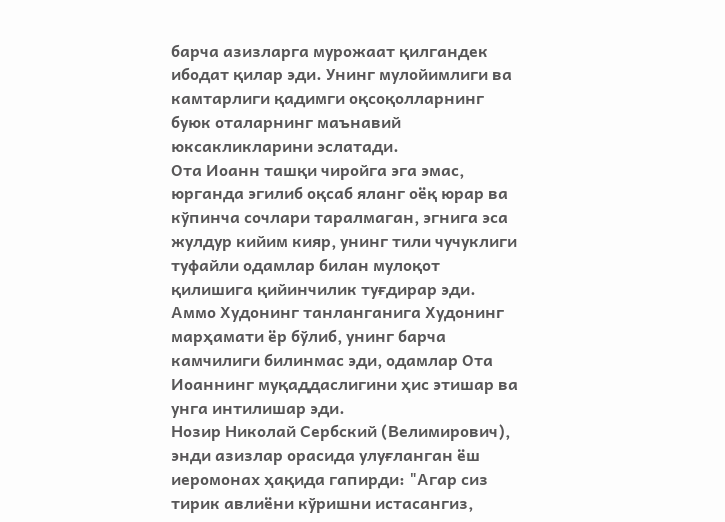барча азизларга мурожаат қилгандек ибодат қилар эди. Унинг мулойимлиги ва камтарлиги қадимги оқсоқолларнинг буюк оталарнинг маънавий юксакликларини эслатади.
Ота Иоанн ташқи чиройга эга эмас, юрганда эгилиб оқсаб яланг оёқ юрар ва кўпинча сочлари таралмаган, эгнига эса жулдур кийим кияр, унинг тили чучуклиги туфайли одамлар билан мулоқот қилишига қийинчилик туғдирар эди. Аммо Худонинг танланганига Худонинг марҳамати ёр бўлиб, унинг барча камчилиги билинмас эди, одамлар Ота Иоаннинг муқаддаслигини ҳис этишар ва унга интилишар эди.
Нозир Николай Сербский (Велимирович), энди азизлар орасида улуғланган ёш иеромонах ҳақида гапирди: "Агар сиз тирик авлиёни кўришни истасангиз,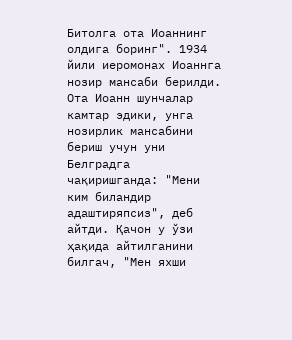Битолга ота Иоаннинг олдига боринг". 1934 йили иеромонах Иоаннга нозир мансаби берилди.
Ота Иоанн шунчалар камтар эдики, унга нозирлик мансабини бериш учун уни Белградга чақиришганда: "Мени ким биландир адаштиряпсиз", деб айтди. Қачон у ўзи ҳақида айтилганини билгач, "Мен яхши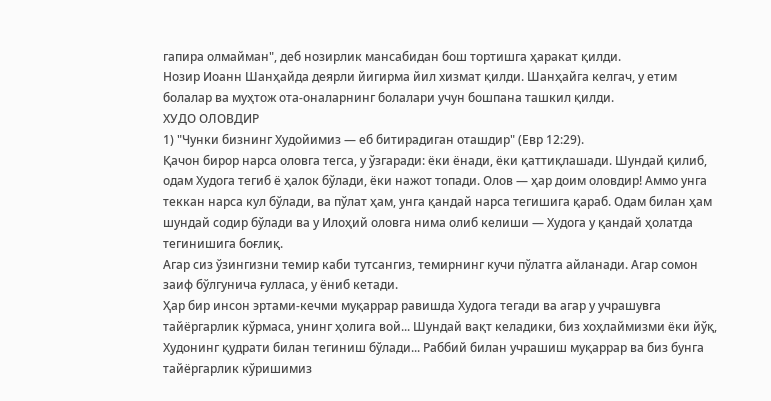гапира олмайман", деб нозирлик мансабидан бош тортишга ҳаракат қилди.
Нозир Иоанн Шанҳайда деярли йигирма йил хизмат қилди. Шанҳайга келгач, у етим болалар ва муҳтож ота-оналарнинг болалари учун бошпана ташкил қилди.
ХУДО ОЛОВДИР
1) "Чунки бизнинг Худойимиз — еб битирадиган оташдир" (Евр 12:29).
Қачон бирор нарса оловга тегса, у ўзгаради: ёки ёнади, ёки қаттиқлашади. Шундай қилиб, одам Худога тегиб ё ҳалок бўлади, ёки нажот топади. Олов — ҳар доим оловдир! Аммо унга теккан нарса кул бўлади, ва пўлат ҳам, унга қандай нарса тегишига қараб. Одам билан ҳам шундай содир бўлади ва у Илоҳий оловга нима олиб келиши — Худога у қандай ҳолатда тегинишига боғлиқ.
Агар сиз ўзингизни темир каби тутсангиз, темирнинг кучи пўлатга айланади. Агар сомон заиф бўлгунича ғулласа, у ёниб кетади.
Ҳар бир инсон эртами-кечми муқаррар равишда Худога тегади ва агар у учрашувга тайёргарлик кўрмаса, унинг ҳолига вой... Шундай вақт келадики, биз хоҳлаймизми ёки йўқ, Худонинг қудрати билан тегиниш бўлади... Раббий билан учрашиш муқаррар ва биз бунга тайёргарлик кўришимиз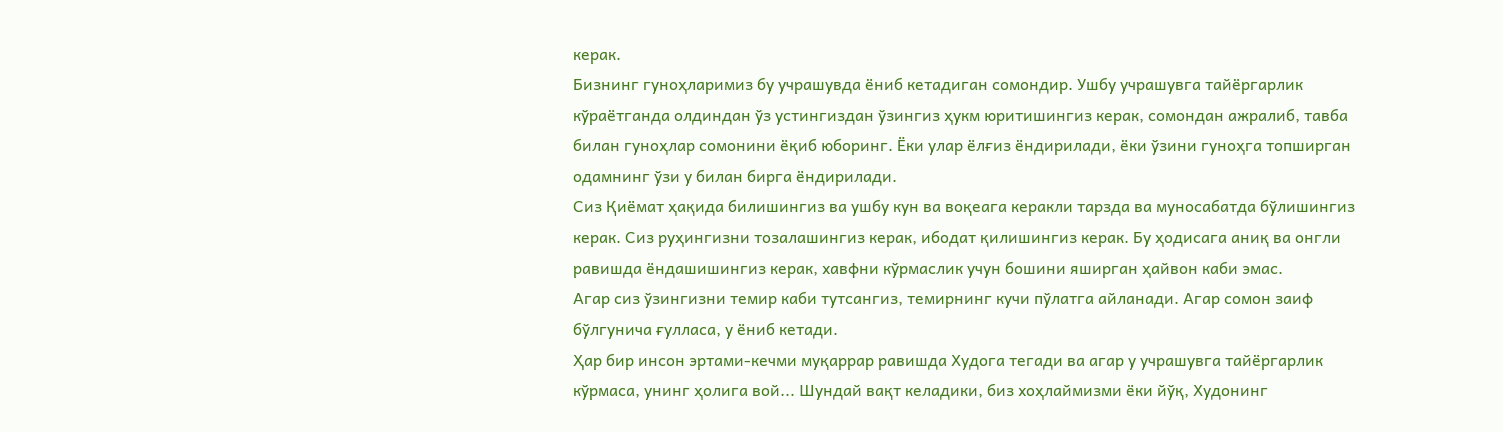керак.
Бизнинг гуноҳларимиз бу учрашувда ёниб кетадиган сомондир. Ушбу учрашувга тайёргарлик кўраётганда олдиндан ўз устингиздан ўзингиз ҳукм юритишингиз керак, сомондан ажралиб, тавба билан гуноҳлар сомонини ёқиб юборинг. Ёки улар ёлғиз ёндирилади, ёки ўзини гуноҳга топширган одамнинг ўзи у билан бирга ёндирилади.
Сиз Қиёмат ҳақида билишингиз ва ушбу кун ва воқеага керакли тарзда ва муносабатда бўлишингиз керак. Сиз руҳингизни тозалашингиз керак, ибодат қилишингиз керак. Бу ҳодисага аниқ ва онгли равишда ёндашишингиз керак, хавфни кўрмаслик учун бошини яширган ҳайвон каби эмас.
Агар сиз ўзингизни темир каби тутсангиз, темирнинг кучи пўлатга айланади. Агар сомон заиф бўлгунича ғулласа, у ёниб кетади.
Ҳар бир инсон эртами-кечми муқаррар равишда Худога тегади ва агар у учрашувга тайёргарлик кўрмаса, унинг ҳолига вой... Шундай вақт келадики, биз хоҳлаймизми ёки йўқ, Худонинг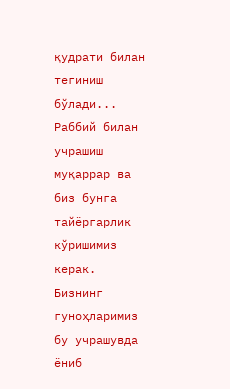қудрати билан тегиниш бўлади... Раббий билан учрашиш муқаррар ва биз бунга тайёргарлик кўришимиз керак.
Бизнинг гуноҳларимиз бу учрашувда ёниб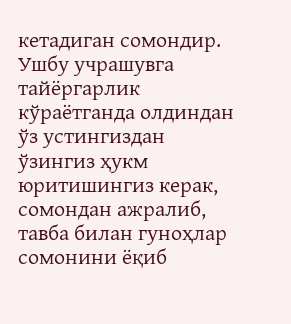кетадиган сомондир. Ушбу учрашувга тайёргарлик кўраётганда олдиндан ўз устингиздан ўзингиз ҳукм юритишингиз керак, сомондан ажралиб, тавба билан гуноҳлар сомонини ёқиб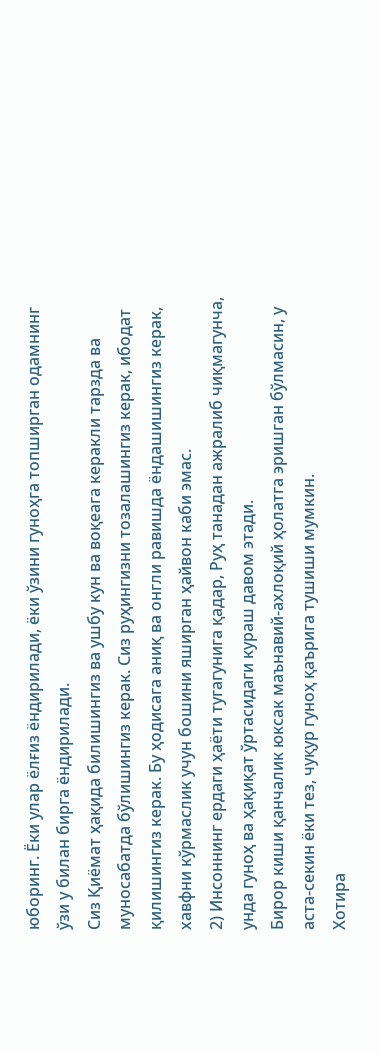юборинг. Ёки улар ёлғиз ёндирилади, ёки ўзини гуноҳга топширган одамнинг ўзи у билан бирга ёндирилади.
Сиз Қиёмат ҳақида билишингиз ва ушбу кун ва воқеага керакли тарзда ва муносабатда бўлишингиз керак. Сиз руҳингизни тозалашингиз керак, ибодат қилишингиз керак. Бу ҳодисага аниқ ва онгли равишда ёндашишингиз керак, хавфни кўрмаслик учун бошини яширган ҳайвон каби эмас.
2) Инсоннинг ердаги ҳаёти тугагунига қадар, Руҳ танадан ажралиб чиқмагунча, унда гуноҳ ва ҳақиқат ўртасидаги кураш давом этади.
Бирор киши қанчалик юксак маънавий-ахлоқий ҳолатга эришган бўлмасин, у аста-секин ёки тез, чуқур гуноҳ қаърига тушиши мумкин.
Хотира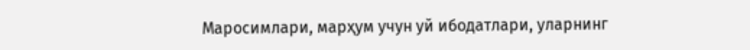Маросимлари, марҳум учун уй ибодатлари, уларнинг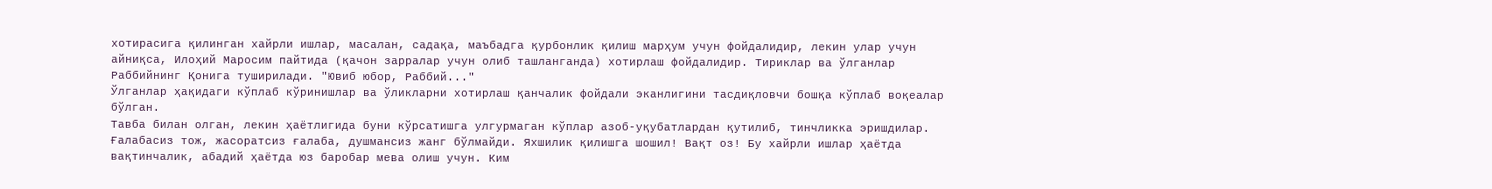хотирасига қилинган хайрли ишлар, масалан, садақа, маъбадга қурбонлик қилиш марҳум учун фойдалидир, лекин улар учун айниқса, Илоҳий Маросим пайтида (қачон зарралар учун олиб ташланганда) хотирлаш фойдалидир. Тириклар ва ўлганлар Раббийнинг Қонига туширилади. "Ювиб юбор, Раббий..."
Ўлганлар ҳақидаги кўплаб кўринишлар ва ўликларни хотирлаш қанчалик фойдали эканлигини тасдиқловчи бошқа кўплаб воқеалар бўлган.
Тавба билан олган, лекин ҳаётлигида буни кўрсатишга улгурмаган кўплар азоб-уқубатлардан қутилиб, тинчликка эришдилар. Ғалабасиз тож, жасоратсиз ғалаба, душмансиз жанг бўлмайди. Яхшилик қилишга шошил! Вақт оз! Бу хайрли ишлар ҳаётда вақтинчалик, абадий ҳаётда юз баробар мева олиш учун. Ким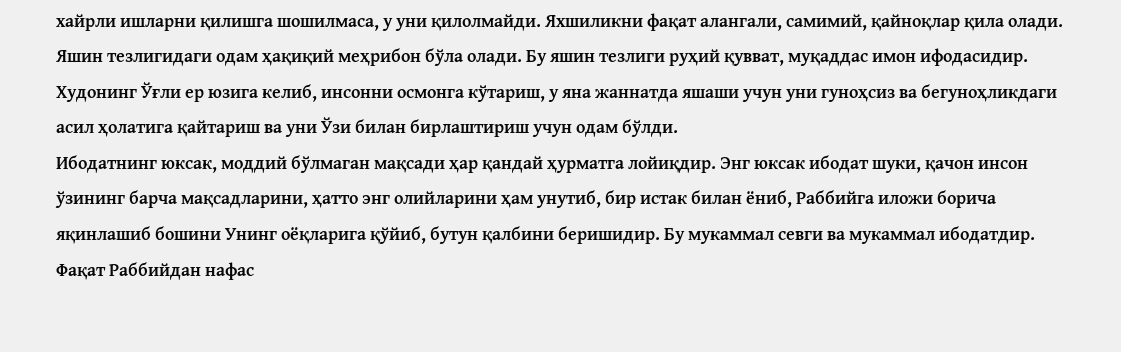хайрли ишларни қилишга шошилмаса, у уни қилолмайди. Яхшиликни фақат алангали, самимий, қайноқлар қила олади. Яшин тезлигидаги одам ҳақиқий меҳрибон бўла олади. Бу яшин тезлиги руҳий қувват, муқаддас имон ифодасидир.
Худонинг Ўғли ер юзига келиб, инсонни осмонга кўтариш, у яна жаннатда яшаши учун уни гуноҳсиз ва бегуноҳликдаги асил ҳолатига қайтариш ва уни Ўзи билан бирлаштириш учун одам бўлди.
Ибодатнинг юксак, моддий бўлмаган мақсади ҳар қандай ҳурматга лойиқдир. Энг юксак ибодат шуки, қачон инсон ўзининг барча мақсадларини, ҳатто энг олийларини ҳам унутиб, бир истак билан ёниб, Раббийга иложи борича яқинлашиб бошини Унинг оёқларига қўйиб, бутун қалбини беришидир. Бу мукаммал севги ва мукаммал ибодатдир.
Фақат Раббийдан нафас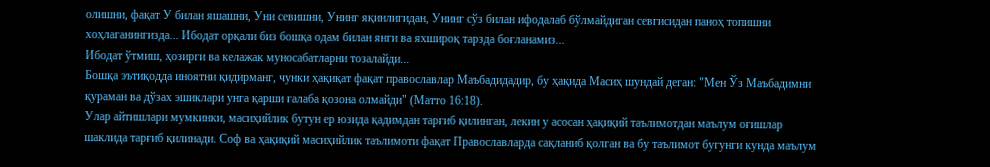олишни, фақат У билан яшашни, Уни севишни, Унинг яқинлигидан, Унинг сўз билан ифодалаб бўлмайдиган севгисидан паноҳ топишни хоҳлаганингизда... Ибодат орқали биз бошқа одам билан янги ва яхшироқ тарзда боғланамиз...
Ибодат ўтмиш, ҳозирги ва келажак муносабатларни тозалайди...
Бошқа эътиқодда иноятни қидирманг, чунки ҳақиқат фақат православлар Маъбадидадир, бу ҳақида Масиҳ шундай деган: "Мен Ўз Маъбадимни қураман ва дўзах эшиклари унга қарши ғалаба қозона олмайди" (Матто 16:18).
Улар айтишлари мумкинки, масиҳийлик бутун ер юзида қадимдан тарғиб қилинган, лекин у асосан ҳақиқий таълимотдан маълум оғишлар шаклида тарғиб қилинади. Соф ва ҳақиқий масиҳийлик таълимоти фақат Православларда сақланиб қолган ва бу таълимот бугунги кунда маълум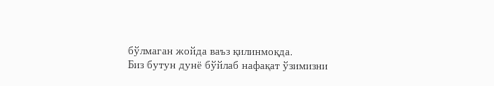бўлмаган жойда ваъз қилинмоқда.
Биз бутун дунё бўйлаб нафақат ўзимизни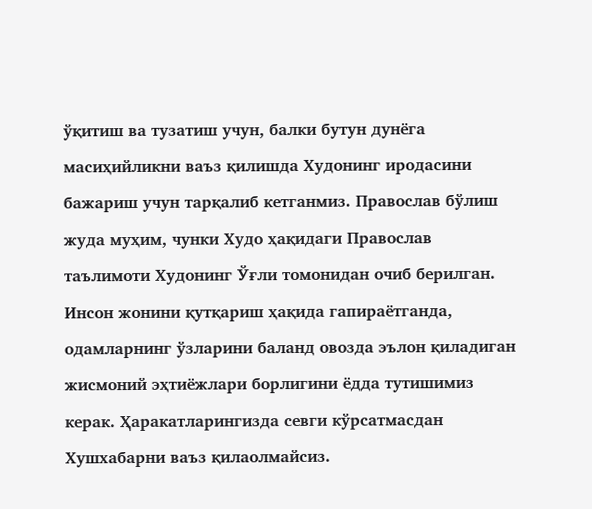ўқитиш ва тузатиш учун, балки бутун дунёга масиҳийликни ваъз қилишда Худонинг иродасини бажариш учун тарқалиб кетганмиз. Православ бўлиш жуда муҳим, чунки Худо ҳақидаги Православ таълимоти Худонинг Ўғли томонидан очиб берилган.
Инсон жонини қутқариш ҳақида гапираётганда, одамларнинг ўзларини баланд овозда эълон қиладиган жисмоний эҳтиёжлари борлигини ёдда тутишимиз керак. Ҳаракатларингизда севги кўрсатмасдан Хушхабарни ваъз қилаолмайсиз.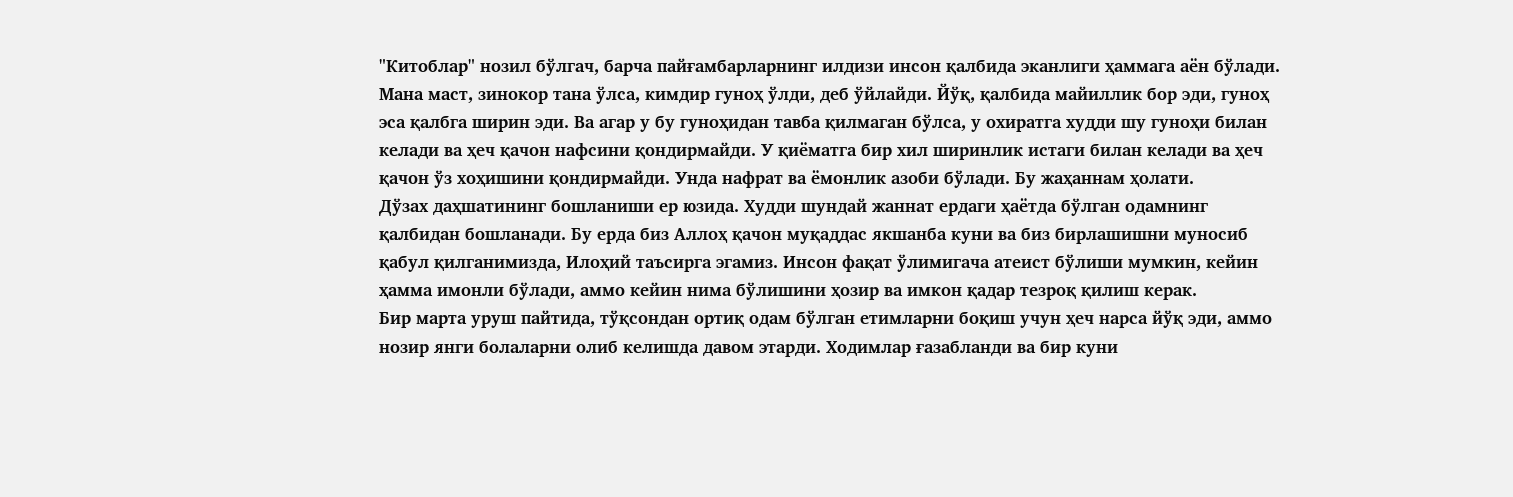"Китоблар" нозил бўлгач, барча пайғамбарларнинг илдизи инсон қалбида эканлиги ҳаммага аён бўлади.
Мана маст, зинокор тана ўлса, кимдир гуноҳ ўлди, деб ўйлайди. Йўқ, қалбида майиллик бор эди, гуноҳ эса қалбга ширин эди. Ва агар у бу гуноҳидан тавба қилмаган бўлса, у охиратга худди шу гуноҳи билан келади ва ҳеч қачон нафсини қондирмайди. У қиёматга бир хил ширинлик истаги билан келади ва ҳеч қачон ўз хоҳишини қондирмайди. Унда нафрат ва ёмонлик азоби бўлади. Бу жаҳаннам ҳолати.
Дўзах даҳшатининг бошланиши ер юзида. Худди шундай жаннат ердаги ҳаётда бўлган одамнинг қалбидан бошланади. Бу ерда биз Аллоҳ қачон муқаддас якшанба куни ва биз бирлашишни муносиб қабул қилганимизда, Илоҳий таъсирга эгамиз. Инсон фақат ўлимигача атеист бўлиши мумкин, кейин ҳамма имонли бўлади, аммо кейин нима бўлишини ҳозир ва имкон қадар тезроқ қилиш керак.
Бир марта уруш пайтида, тўқсондан ортиқ одам бўлган етимларни боқиш учун ҳеч нарса йўқ эди, аммо нозир янги болаларни олиб келишда давом этарди. Ходимлар ғазабланди ва бир куни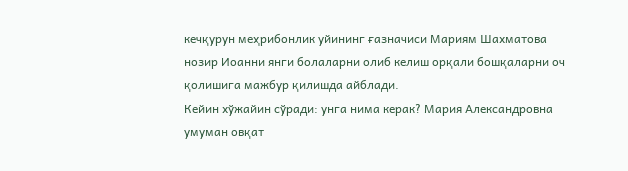кечқурун меҳрибонлик уйининг ғазначиси Мариям Шахматова нозир Иоанни янги болаларни олиб келиш орқали бошқаларни оч қолишига мажбур қилишда айблади.
Кейин хўжайин сўради: унга нима керак? Мария Александровна умуман овқат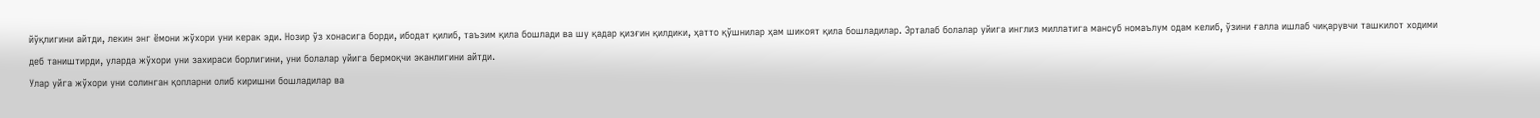йўқлигини айтди, лекин энг ёмони жўхори уни керак эди. Нозир ўз хонасига борди, ибодат қилиб, таъзим қила бошлади ва шу қадар қизғин қилдики, ҳатто қўшнилар ҳам шикоят қила бошладилар. Эрталаб болалар уйига инглиз миллатига мансуб номаълум одам келиб, ўзини ғалла ишлаб чиқарувчи ташкилот ходими деб таништирди, уларда жўхори уни захираси борлигини, уни болалар уйига бермоқчи эканлигини айтди.
Улар уйга жўхори уни солинган қопларни олиб киришни бошладилар ва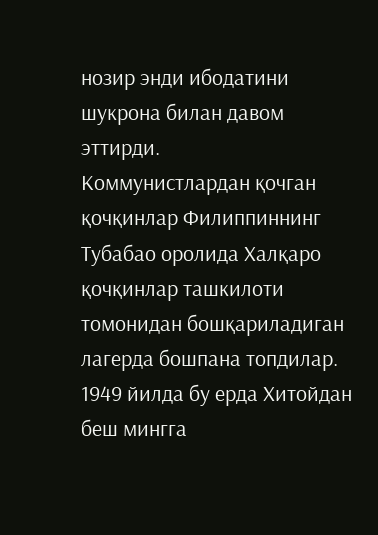нозир энди ибодатини шукрона билан давом эттирди.
Коммунистлардан қочган қочқинлар Филиппиннинг Тубабао оролида Халқаро қочқинлар ташкилоти томонидан бошқариладиган лагерда бошпана топдилар. 1949 йилда бу ерда Хитойдан беш мингга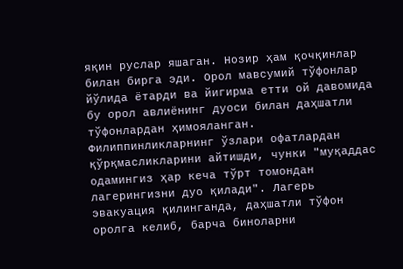яқин руслар яшаган. Нозир ҳам қочқинлар билан бирга эди. Орол мавсумий тўфонлар йўлида ётарди ва йигирма етти ой давомида бу орол авлиёнинг дуоси билан даҳшатли тўфонлардан ҳимояланган. Филиппинликларнинг ўзлари офатлардан қўрқмасликларини айтишди, чунки "муқаддас одамингиз ҳар кеча тўрт томондан лагерингизни дуо қилади". Лагерь эвакуация қилинганда, даҳшатли тўфон оролга келиб, барча биноларни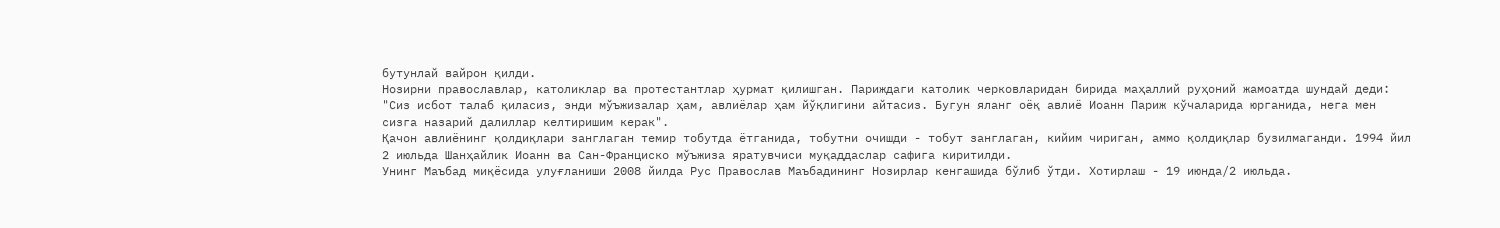бутунлай вайрон қилди.
Нозирни православлар, католиклар ва протестантлар ҳурмат қилишган. Париждаги католик черковларидан бирида маҳаллий руҳоний жамоатда шундай деди: "Сиз исбот талаб қиласиз, энди мўъжизалар ҳам, авлиёлар ҳам йўқлигини айтасиз. Бугун яланг оёқ авлиё Иоанн Париж кўчаларида юрганида, нега мен сизга назарий далиллар келтиришим керак".
Қачон авлиёнинг қолдиқлари занглаган темир тобутда ётганида, тобутни очишди - тобут занглаган, кийим чириган, аммо қолдиқлар бузилмаганди. 1994 йил 2 июльда Шанҳайлик Иоанн ва Сан-Франциско мўъжиза яратувчиси муқаддаслар сафига киритилди.
Унинг Маъбад миқёсида улуғланиши 2008 йилда Рус Православ Маъбадининг Нозирлар кенгашида бўлиб ўтди. Хотирлаш - 19 июнда/2 июльда.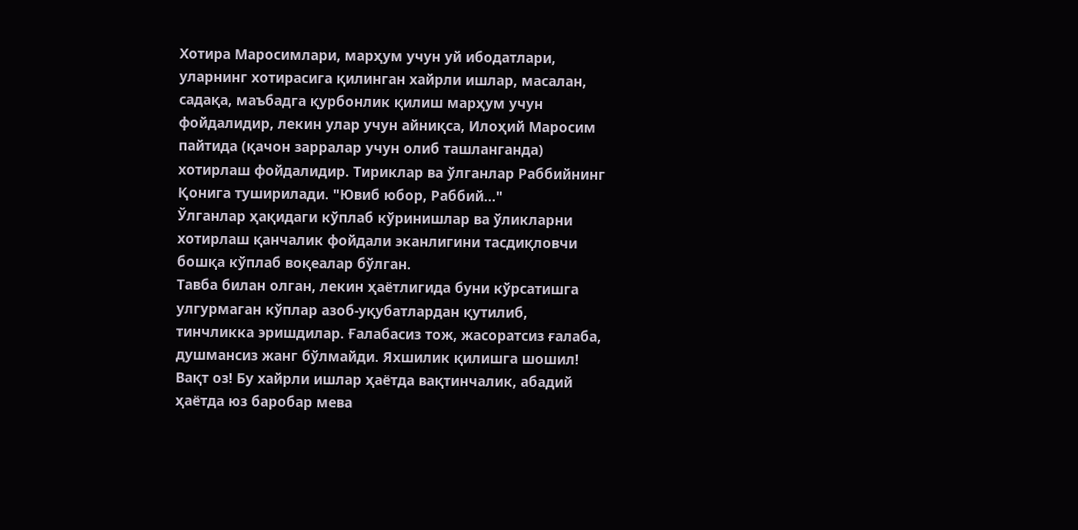Хотира Маросимлари, марҳум учун уй ибодатлари, уларнинг хотирасига қилинган хайрли ишлар, масалан, садақа, маъбадга қурбонлик қилиш марҳум учун фойдалидир, лекин улар учун айниқса, Илоҳий Маросим пайтида (қачон зарралар учун олиб ташланганда) хотирлаш фойдалидир. Тириклар ва ўлганлар Раббийнинг Қонига туширилади. "Ювиб юбор, Раббий..."
Ўлганлар ҳақидаги кўплаб кўринишлар ва ўликларни хотирлаш қанчалик фойдали эканлигини тасдиқловчи бошқа кўплаб воқеалар бўлган.
Тавба билан олган, лекин ҳаётлигида буни кўрсатишга улгурмаган кўплар азоб-уқубатлардан қутилиб, тинчликка эришдилар. Ғалабасиз тож, жасоратсиз ғалаба, душмансиз жанг бўлмайди. Яхшилик қилишга шошил! Вақт оз! Бу хайрли ишлар ҳаётда вақтинчалик, абадий ҳаётда юз баробар мева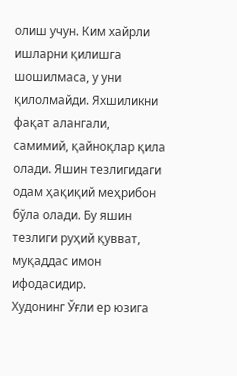олиш учун. Ким хайрли ишларни қилишга шошилмаса, у уни қилолмайди. Яхшиликни фақат алангали, самимий, қайноқлар қила олади. Яшин тезлигидаги одам ҳақиқий меҳрибон бўла олади. Бу яшин тезлиги руҳий қувват, муқаддас имон ифодасидир.
Худонинг Ўғли ер юзига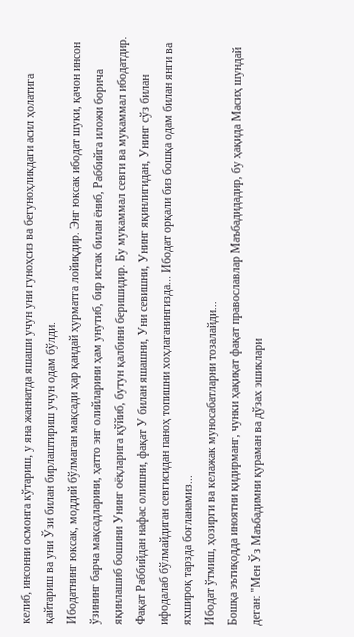келиб, инсонни осмонга кўтариш, у яна жаннатда яшаши учун уни гуноҳсиз ва бегуноҳликдаги асил ҳолатига қайтариш ва уни Ўзи билан бирлаштириш учун одам бўлди.
Ибодатнинг юксак, моддий бўлмаган мақсади ҳар қандай ҳурматга лойиқдир. Энг юксак ибодат шуки, қачон инсон ўзининг барча мақсадларини, ҳатто энг олийларини ҳам унутиб, бир истак билан ёниб, Раббийга иложи борича яқинлашиб бошини Унинг оёқларига қўйиб, бутун қалбини беришидир. Бу мукаммал севги ва мукаммал ибодатдир.
Фақат Раббийдан нафас олишни, фақат У билан яшашни, Уни севишни, Унинг яқинлигидан, Унинг сўз билан ифодалаб бўлмайдиган севгисидан паноҳ топишни хоҳлаганингизда... Ибодат орқали биз бошқа одам билан янги ва яхшироқ тарзда боғланамиз...
Ибодат ўтмиш, ҳозирги ва келажак муносабатларни тозалайди...
Бошқа эътиқодда иноятни қидирманг, чунки ҳақиқат фақат православлар Маъбадидадир, бу ҳақида Масиҳ шундай деган: "Мен Ўз Маъбадимни қураман ва дўзах эшиклари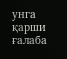унга қарши ғалаба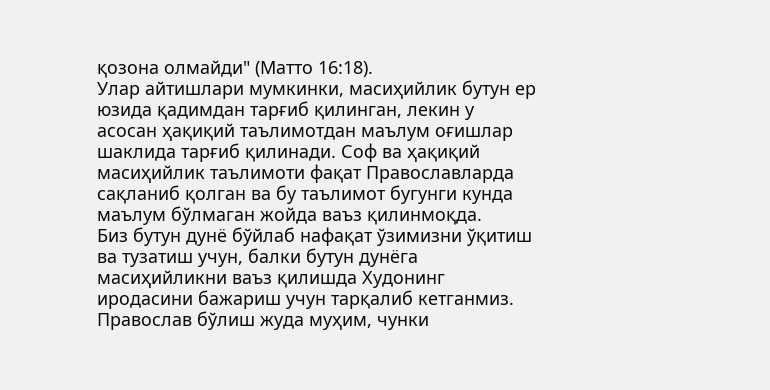қозона олмайди" (Матто 16:18).
Улар айтишлари мумкинки, масиҳийлик бутун ер юзида қадимдан тарғиб қилинган, лекин у асосан ҳақиқий таълимотдан маълум оғишлар шаклида тарғиб қилинади. Соф ва ҳақиқий масиҳийлик таълимоти фақат Православларда сақланиб қолган ва бу таълимот бугунги кунда маълум бўлмаган жойда ваъз қилинмоқда.
Биз бутун дунё бўйлаб нафақат ўзимизни ўқитиш ва тузатиш учун, балки бутун дунёга масиҳийликни ваъз қилишда Худонинг иродасини бажариш учун тарқалиб кетганмиз. Православ бўлиш жуда муҳим, чунки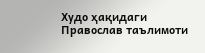Худо ҳақидаги Православ таълимоти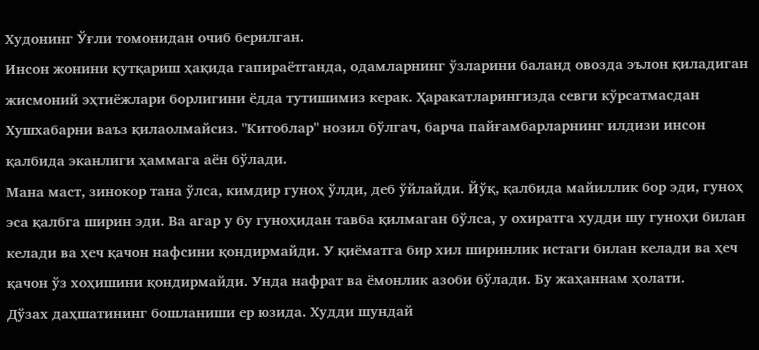Худонинг Ўғли томонидан очиб берилган.
Инсон жонини қутқариш ҳақида гапираётганда, одамларнинг ўзларини баланд овозда эълон қиладиган жисмоний эҳтиёжлари борлигини ёдда тутишимиз керак. Ҳаракатларингизда севги кўрсатмасдан Хушхабарни ваъз қилаолмайсиз. "Китоблар" нозил бўлгач, барча пайғамбарларнинг илдизи инсон қалбида эканлиги ҳаммага аён бўлади.
Мана маст, зинокор тана ўлса, кимдир гуноҳ ўлди, деб ўйлайди. Йўқ, қалбида майиллик бор эди, гуноҳ эса қалбга ширин эди. Ва агар у бу гуноҳидан тавба қилмаган бўлса, у охиратга худди шу гуноҳи билан келади ва ҳеч қачон нафсини қондирмайди. У қиёматга бир хил ширинлик истаги билан келади ва ҳеч қачон ўз хоҳишини қондирмайди. Унда нафрат ва ёмонлик азоби бўлади. Бу жаҳаннам ҳолати.
Дўзах даҳшатининг бошланиши ер юзида. Худди шундай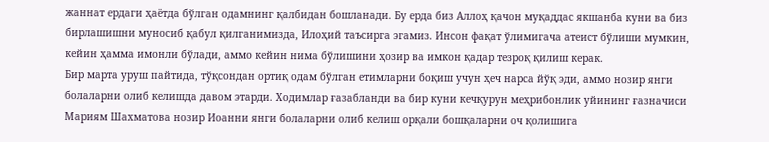жаннат ердаги ҳаётда бўлган одамнинг қалбидан бошланади. Бу ерда биз Аллоҳ қачон муқаддас якшанба куни ва биз бирлашишни муносиб қабул қилганимизда, Илоҳий таъсирга эгамиз. Инсон фақат ўлимигача атеист бўлиши мумкин, кейин ҳамма имонли бўлади, аммо кейин нима бўлишини ҳозир ва имкон қадар тезроқ қилиш керак.
Бир марта уруш пайтида, тўқсондан ортиқ одам бўлган етимларни боқиш учун ҳеч нарса йўқ эди, аммо нозир янги болаларни олиб келишда давом этарди. Ходимлар ғазабланди ва бир куни кечқурун меҳрибонлик уйининг ғазначиси Мариям Шахматова нозир Иоанни янги болаларни олиб келиш орқали бошқаларни оч қолишига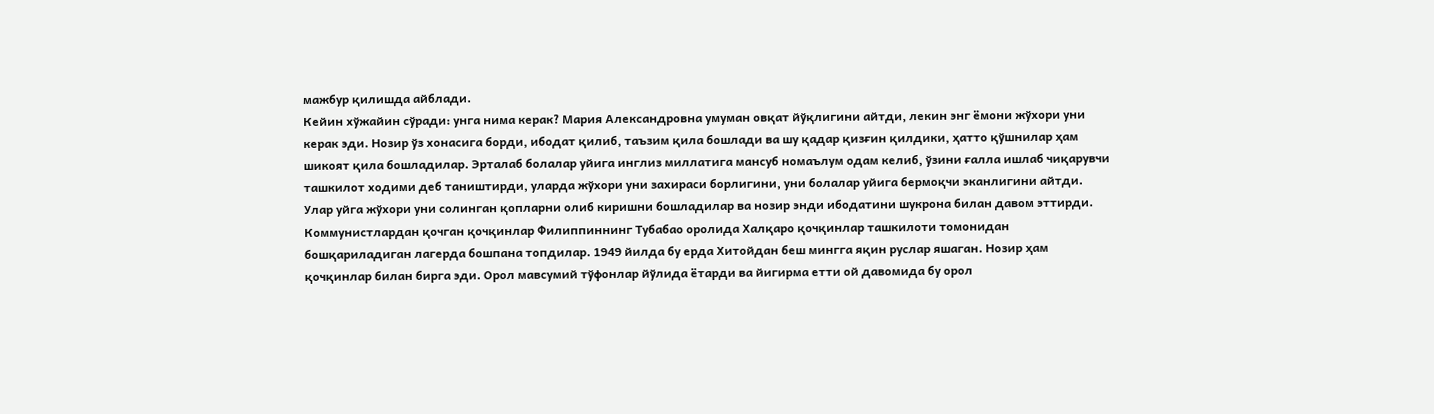мажбур қилишда айблади.
Кейин хўжайин сўради: унга нима керак? Мария Александровна умуман овқат йўқлигини айтди, лекин энг ёмони жўхори уни керак эди. Нозир ўз хонасига борди, ибодат қилиб, таъзим қила бошлади ва шу қадар қизғин қилдики, ҳатто қўшнилар ҳам шикоят қила бошладилар. Эрталаб болалар уйига инглиз миллатига мансуб номаълум одам келиб, ўзини ғалла ишлаб чиқарувчи ташкилот ходими деб таништирди, уларда жўхори уни захираси борлигини, уни болалар уйига бермоқчи эканлигини айтди.
Улар уйга жўхори уни солинган қопларни олиб киришни бошладилар ва нозир энди ибодатини шукрона билан давом эттирди.
Коммунистлардан қочган қочқинлар Филиппиннинг Тубабао оролида Халқаро қочқинлар ташкилоти томонидан бошқариладиган лагерда бошпана топдилар. 1949 йилда бу ерда Хитойдан беш мингга яқин руслар яшаган. Нозир ҳам қочқинлар билан бирга эди. Орол мавсумий тўфонлар йўлида ётарди ва йигирма етти ой давомида бу орол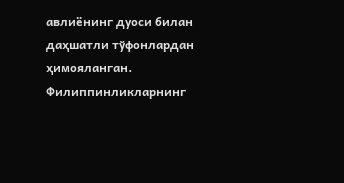авлиёнинг дуоси билан даҳшатли тўфонлардан ҳимояланган. Филиппинликларнинг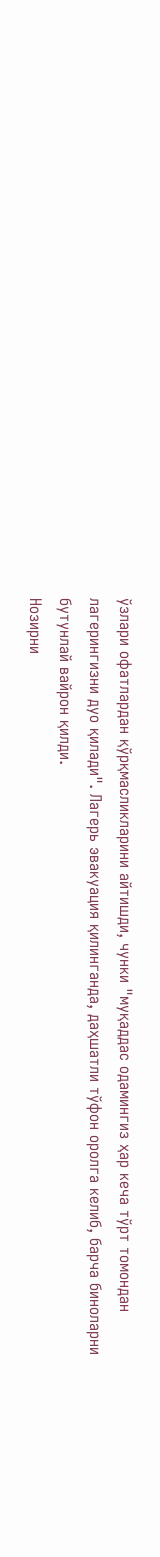ўзлари офатлардан қўрқмасликларини айтишди, чунки "муқаддас одамингиз ҳар кеча тўрт томондан лагерингизни дуо қилади". Лагерь эвакуация қилинганда, даҳшатли тўфон оролга келиб, барча биноларни бутунлай вайрон қилди.
Нозирни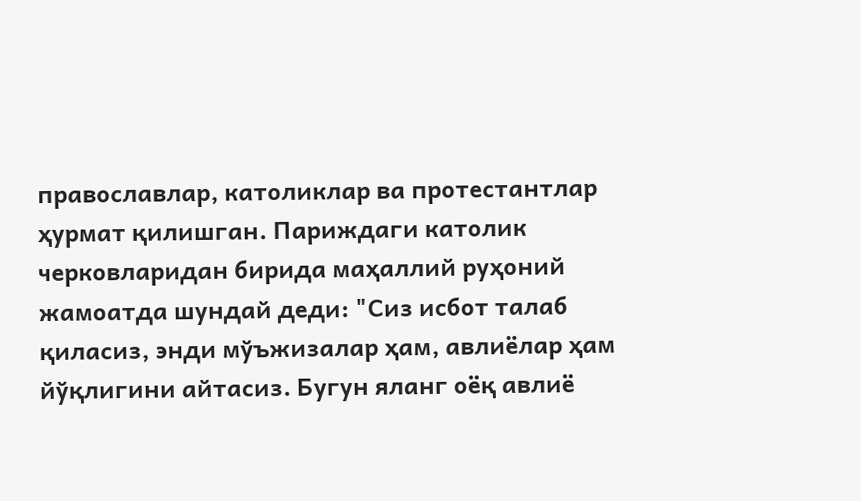православлар, католиклар ва протестантлар ҳурмат қилишган. Париждаги католик черковларидан бирида маҳаллий руҳоний жамоатда шундай деди: "Сиз исбот талаб қиласиз, энди мўъжизалар ҳам, авлиёлар ҳам йўқлигини айтасиз. Бугун яланг оёқ авлиё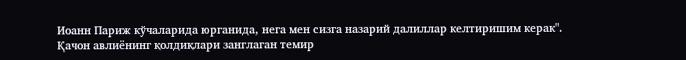Иоанн Париж кўчаларида юрганида, нега мен сизга назарий далиллар келтиришим керак".
Қачон авлиёнинг қолдиқлари занглаган темир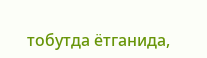тобутда ётганида,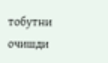тобутни очишди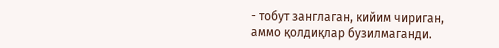- тобут занглаган, кийим чириган, аммо қолдиқлар бузилмаганди.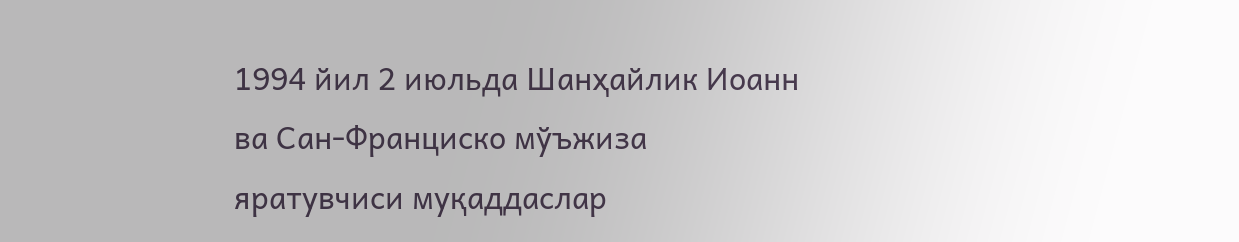1994 йил 2 июльда Шанҳайлик Иоанн ва Сан-Франциско мўъжиза яратувчиси муқаддаслар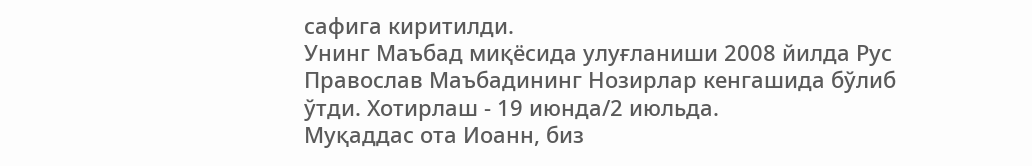сафига киритилди.
Унинг Маъбад миқёсида улуғланиши 2008 йилда Рус Православ Маъбадининг Нозирлар кенгашида бўлиб ўтди. Хотирлаш - 19 июнда/2 июльда.
Муқаддас ота Иоанн, биз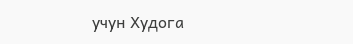учун Худога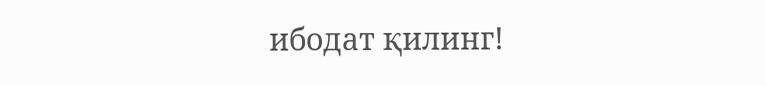ибодат қилинг!